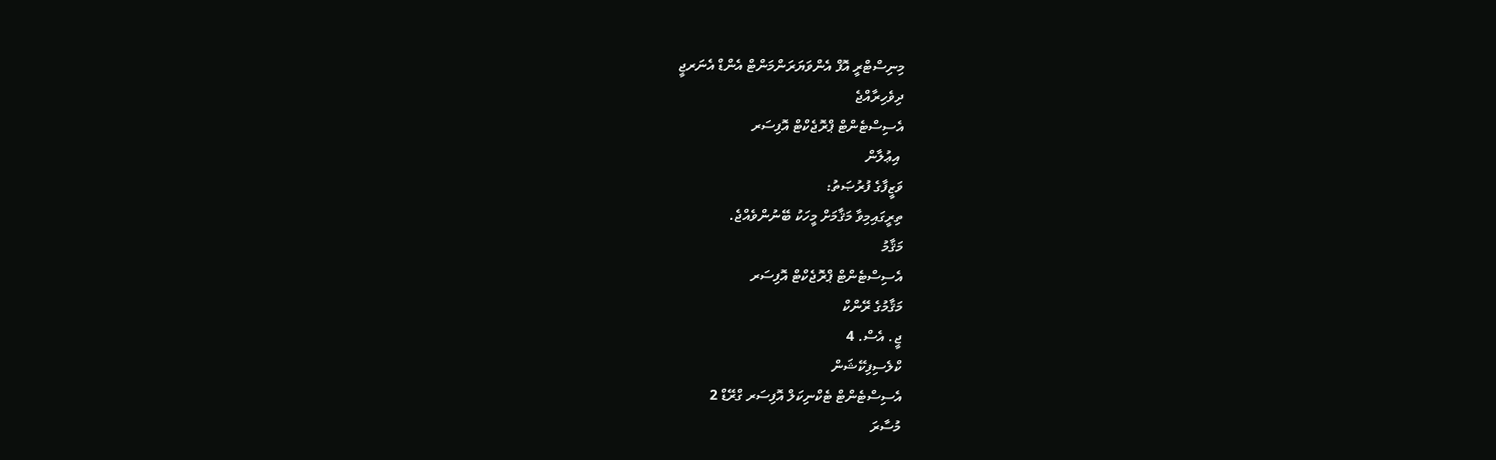މިނިސްޓްރީ އޮފް އެންވަޔަރަންމަންޓް އެންޑް އެނަރޖީ
ދިވެހިރާއްޖެ
އެސިސްޓެންޓް ޕްރޮޖެކްޓް އޮފިސަރ
 އިޢުލާން
ވަޒީފާގެ ފުރުޞަތު:
ތިރީގައިމިވާ މަޤާމަށް މީހަކު ބޭނުންވެއްޖެ.
މަޤާމު
އެސިސްޓެންޓް ޕްރޮޖެކްޓް އޮފިސަރ
މަޤާމުގެ ރޭންކް
ޖީ. އެސް. 4
ކްލެސިފިކޭޝަން
އެސިސްޓެންޓް ޓެކްނިކަލް އޮފިސަރ ގްރޭޑް 2
މުސާރަ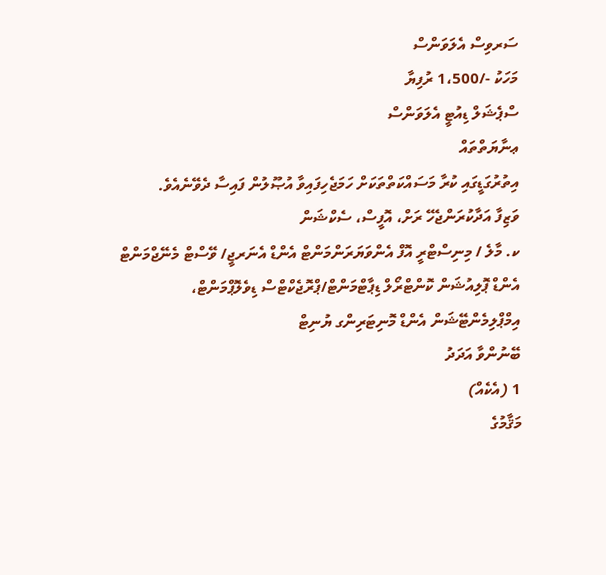ސަރވިސް އެލަވަންސް
މަހަކު -/1،500 ރުފިޔާ
ސްޕެޝަލް ޑިއުޓީ އެލަވަންސް
ޢނާޔަތްތައް
އިތުރުގަޑީގައި ކުރާ މަސައްކަތްތަކަށް ހަމަޖެހިފައިވާ އުޞޫލުން ފައިސާ ދެވޭނެއެވެ.
ވަޒިފާ އަދާކުރަންޖެހޭ ރަށް، އޮފީސް، ސެކްޝަން
ކ. މާލެ / މިނިސްޓްރީ އޮފް އެންވަޔަރަންމަންޓް އެންޑް އެނަރޖީ/ ވޭސްޓް މެނޭޖްމަންޓް އެންޑް ޕޮލިއުޝަން ކޮންޓްރޯލް ޑިޕާޓްމަންޓް/ޕްރޮޖެކްޓްސް ޑިވެލޮޕްމަންޓް، އިމްޕްލިމެންޓޭޝަން އެންޑް މޮނިޓަރިންގ ޔުނިޓް
ބޭނުންވާ އަދަދު
1 (އެކެއް)
މަޤާމުގެ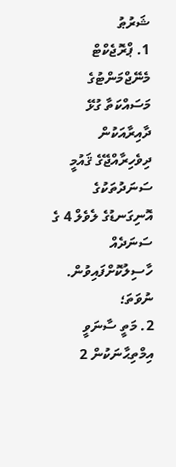ޝަރުޠު
1. ޕްރޮޖެކްޓް މެނޭޖްމަންޓުގެ މަސައްކަތާ ގުޅޭ ދާއިރާއަކުން ދިވެހިރާއްޖޭގެ ޤައުމީ ސަނަދުތަކުގެ އޮނިގަނޑުގެ ލެވެލް 4 ގެ ސަނަދެއް ހާސިލުކޮށްފައިވުން. ނުވަތަ؛
2. މަތީ ސާނަވީ އިމްތިޙާނަކުން 2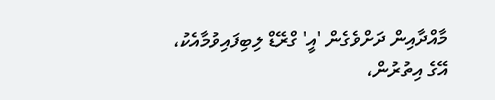މާއްދާއިން ދަށްވެގެން 'އީ' ގްރޭޑް ލިބިފައިވުމާއެކު،
އޭގެ އިތުރުން،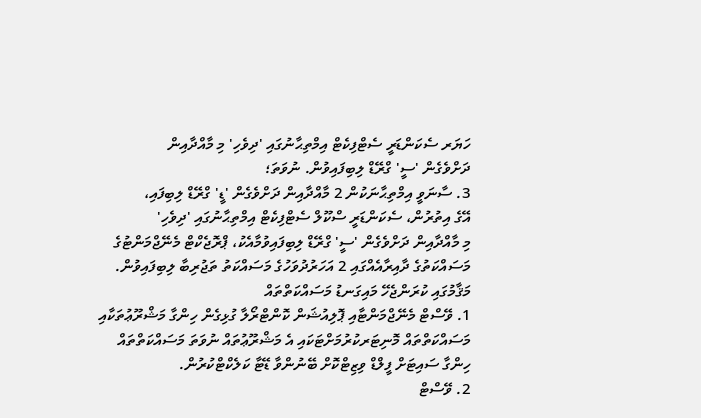ހަޔަރ ސެކަންޑަރީ ސެޓްފިކެޓް އިމްތިޙާނުގައި 'ދިވެހި' މި މާއްދާއިން
ދަށްވެގެން 'ސީ' ގްރޭޑް ލިބިފައިވުން. ނުވަތަ؛
3. ސާނަވީ އިމްތިޙާނަކުން 2 މާއްދާއިން ދަށްވެގެން 'ޑީ' ގްރޭޑް ލިބިފައި،
އޭގެ އިތުރުން، ސެކަންޑަރީ ސްކޫލް ސެޓްފިކެޓް އިމްތިޙާނުގައި 'ދިވެހި'
މި މާއްދާއިން ދަށްވެގެން 'ސީ' ގްރޭޑް ލިބިފައިވުމާއެކު، ޕްރޮޖެކްޓް މެނޭޖްމަންޓުގެ
މަސައްކަތުގެ ދާއިރާއެއްގައި 2 އަހަރުދުވަހުގެ މަސައްކަތު ތަޖުރިބާ ލިބިފައިވުން.
މަޤާމުގައި ކުރަންޖެހޭ މައިގަނޑު މަސައްކަތްތައް
1. ވޭސްޓް މެނޭޖްމަންޓާއި ޕޮލިއުޝަން ކޮންޓްރޯލާ ގުޅިގެން ހިންގާ މަޝްރޫޢުތަކާއި
މަސައްކަތްތައް މޮނިޓަރކުރުމަށްޓަކައި އެ މަޝްރޫޢުތައް ނުވަތަ މަސައްކަތްތައް
ހިންގާ ސައިޓަށް ފީލްޑް ވިޒިޓްކޮށް ބޭނުންވާ ޑޭޓާ ކަލެކްޓްކުރުން.
2. ވޭސްޓް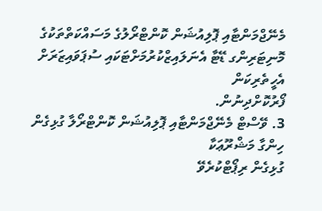މެނޭޖްމަންޓާއި ޕޮލިއުޝަން ކޮންޓްރޯލުގެ މަސައްކަތްތަކުގެ
މޮނިޓަރިންގ ޑޭޓާ އެނަލައިޒްކުރުމަށްޓަކައި ސުޕަވައިޒަރަށް އެހީތެރިކަން
ފޯރުކޮށްދިނުން.
3. ވޭސްޓް މެނޭޖްމަންޓާއި ޕޮލިއުޝަން ކޮންޓްރޯލާ ގުޅިގެން ހިންގާ މަޝްރޫޢަކާ
ގުޅިގެން ރިޕޯޓްކުރެވޭ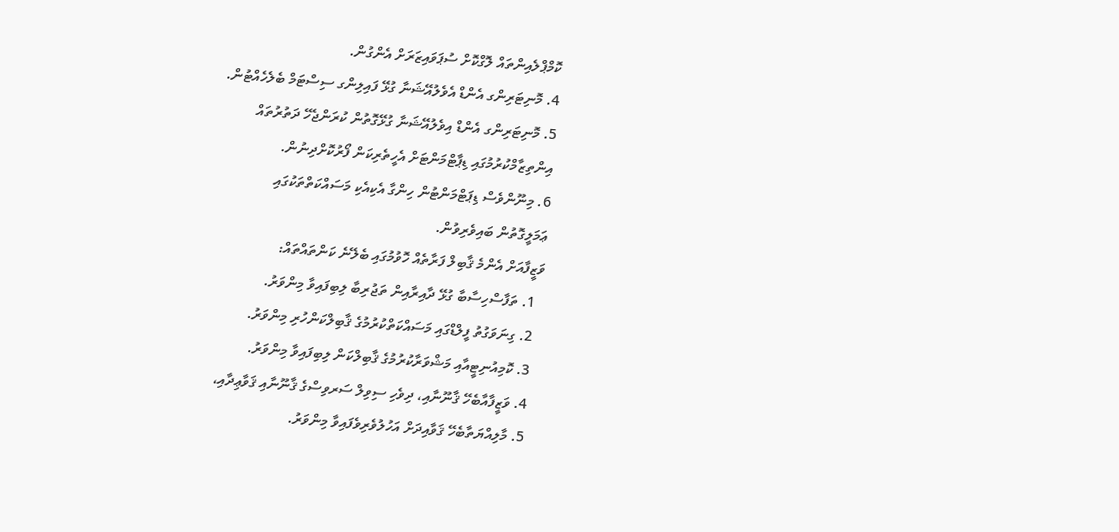ކޮމްޕްލެއިންތައް ލޮގްކޮށް ސުޕަވައިޒަރަށް އެންގުން.
4. މޮނިޓަރިންގ އެންޑް އެވެލުއޭޝަނާ ގުޅޭ ފައިލިންގ ސިސްޓަމް ބެލެހެއްޓުން.
5. މޮނިޓަރިންގ އެންޑް އިވެލުއޭޝަނާ ގުޅޭގޮތުން ކުރަންޖެހޭ ދަތުރުތައް
އިންތިޒާމްކުރުމުގައި ޑިޕާޓްމަންޓަށް އެހީތެރިކަން ފޯރުކޮށްދިނުން.
6. މިނޫންވެސް ޑިޕަޓްމަންޓުން ހިންގާ އެކިއެކި މަސައްކަތްތަކުގައި
ޢަމަލީގޮތުން ބައިވެރިވުން.
ވަޒީފާއަށް އެންމެ ޤާބިލް ފަރާތެއް ހޮވުމުގައި ބެލޭނެ ކަންތައްތައް:
  1. ތަފާސްހިސާބާ ގުޅޭ ދާއިރާއިން ތަޖުރިބާ ލިބިފައިވާ މިންވަރު.
  2. ގިނަވަގުތު ފީލްޑްގައި މަސައްކަތްކުރުމުގެ ޤާބިލްކަންހުރި މިންވަރު.
  3. ކޮމިއުނިޓީއާއި މަޝްވަރާކުރުމުގެ ޤާބިލްކަން ލިބިފައިވާ މިންވަރު.
  4. ވަޒީފާއާބެހޭ ޤާނޫނާއި، ދިވެހި ސިވިލް ސަރވިސްގެ ޤާނޫނާއި ޤަވާޢިދާއި،
  5. މާލިއްޔަތާބެހޭ ޤަވާއިދަށް އަހުލުވެރިވެފައިވާ މިންވަރު.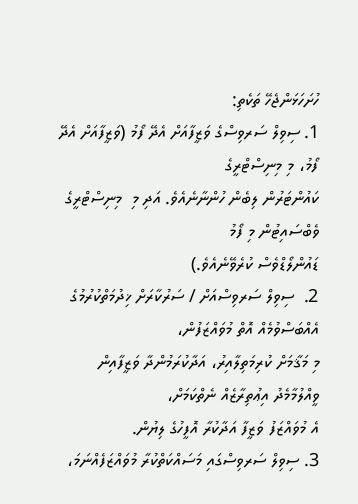ހުށަހަޅަންޖެހޭ ތަކެތި:
1. ސިވިލް ސަރވިސްގެ ވަޒީފާއަށް އެދޭ ފޯމު (ވަޒީފާއަށް އެދޭ ފޯމު، މި މިނިސްޓްރީގެ
ކައުންޓަރުން ލިބެން ހުންނާނެއެވެ. އަދި މި  މިނިސްޓްރީގެ ވެބްސައިޓުން މި ފޯމު
ޑައުންލޯޑްވެސް ކުރެވޭނެއެވެ.)
2.  ސިވިލް ސަރވިސްއަށް / ސަރުކާރަށް ޚިދުމަތްކުރުމުގެ އެއްބަސްވުމެއް އޮތް މުވައްޒަފުން،
މި މަޤާމަށް ކުރިމަތިލާއިރު، އަދާކުރަމުންދާ ވަޒީފާއިން ވީއްލުމާމެދު އިޢުތިރާޒެއް ނެތްކަމަށް،
އެ މުވައްޒަފު ވަޒީފާ އަދާކުރާ އޮފީހުގެ ލިޔުން.
3. ސިވިލް ސަރވިސްގައި މަސައްކަތްކުރާ މުވައްޒަފެއްނަމަ،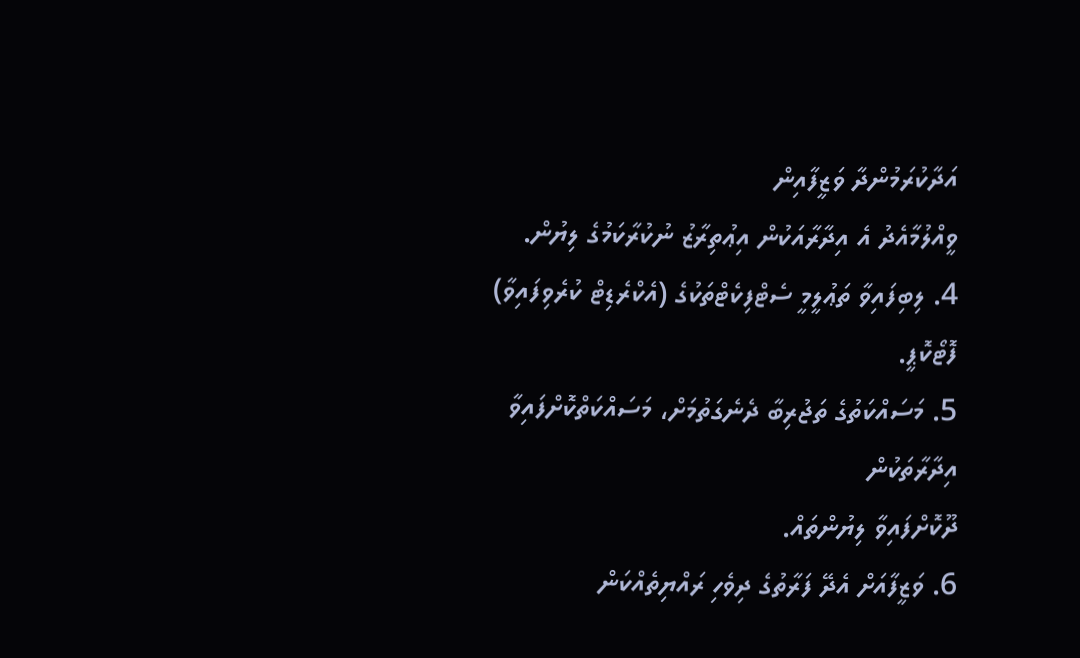އަދާކުރަމުންދާ ވަޒީފާއިން
ވީއްލުމާއެދު އެ އިދާރާއަކުން އިޢުތިރާޒު ނުކުރާކަމުގެ ލިޔުން.
4. ލިބިފައިވާ ތަޢުލީމީ ސެޓްފިކެޓްތަކުގެ (އެކްރެޑިޓް ކުރެވިފައިވާ) ފޮޓޯކޮޕީ.
5. މަސައްކަތުގެ ތަޖުރިބާ ދެނެގަތުމަށް، މަސައްކަތްކޮށްފައިވާ އިދާރާތަކުން
ދޫކޮށްފައިވާ ލިޔުންތައް.
6. ވަޒީފާއަށް އެދޭ ފަރާތުގެ ދިވެހި ރައްޔިތެއްކަން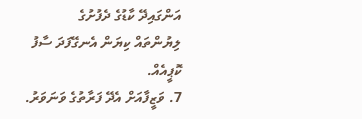އަންގައިދޭ ކާޑުގެ ދެފުށުގެ
ލިޔުންތައް ކިޔަން އެނގޭފަދަ ސާފު ކޮޕީއެއް.
7. ވަޒީފާއަށް އެދޭ ފަރާތުގެ ވަނަވަރު.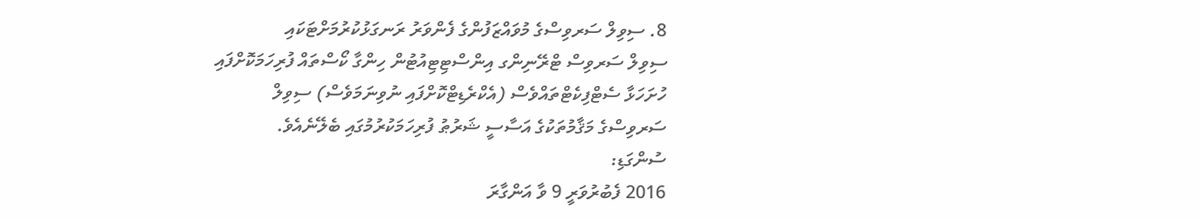8. ސިވިލް ސަރވިސްގެ މުވައްޒަފުންގެ ފެންވަރު ރަނގަޅުކުރުމަށްޓަކައި
ސިވިލް ސަރވިސް ޓްރޭނިންގ އިންސްޓިޓިއުޓުން ހިންގާ ކޯސްތައް ފުރިހަމަކޮށްފައި
ހުށަހަޅާ ސެޓްފިކެޓްތައްވެސް (އެކްރެޑިޓްކޮށްފައި ނުވިނަމަވެސް) ސިވިލް
ސަރވިސްގެ މަޤާމުތަކުގެ އަސާސީ ޝަރުޠު ފުރިހަމަކުރުމުގައި ބެލޭނެއެވެ.
ސުންގަޑި:
2016 ފެބުރުވަރީ 9 ވާ އަންގާރަ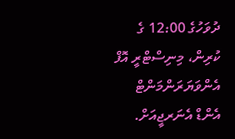ދުވަހުގެ 12:00 ގެ ކުރިން، މިނިސްޓްރީ އޮފް
އެންވަޔަރަންމަންޓް އެންޑް އެނަރޖީއަށް.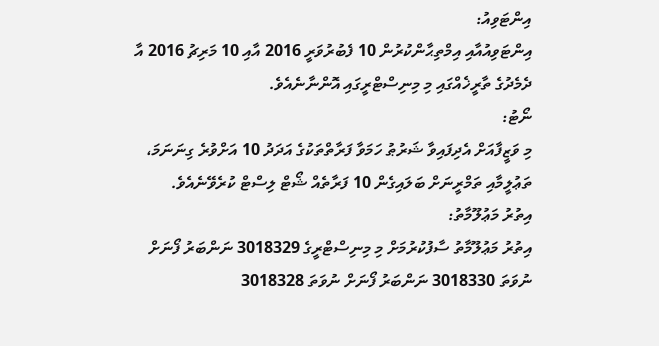އިންޓަވިއު:
އިންޓަވިއުއާއި އިމްތިޙާންކުރުން 10 ފެބުރުވަރީ 2016 އާއި 10 މަރިޗު 2016 އާ
ދެމެދުގެ ތާރީޚެއްގައި މި މިނިސްޓްރީގައި އޮންނާނެއެވެ.
ނޯޓު:
މި ވަޒީފާއަށް އެދިފައިވާ ޝަރުޠު ހަމަވާ ފަރާތްތަކުގެ އަދަދު 10 އަށްވުރެ ގިނަނަމަ،
ތަޢުލީމާއި ތަމްރީނަށް ބަލައިގެން 10 ފަރާތެއް ޝޯޓް ލިސްޓް ކުރެވޭނެއެވެ.
އިތުރު މަޢުލޫމާތު:
އިތުރު މަޢުލޫމާތު ސާފުކުރުމަށް މި މިނިސްޓްރީގެ 3018329 ނަންބަރު ފޯނަށް
ނުވަތަ 3018330 ނަންބަރު ފޯނަށް ނުވަތަ 3018328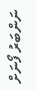ނަންބަރު ފޯނަށް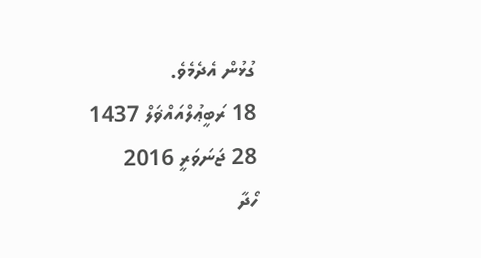ގުޅުން އެދެމެވެ.
18 ރަބީޢުލްއައްޥަލް 1437
28 ޖަނަވަރީ 2016
ހޯދާ